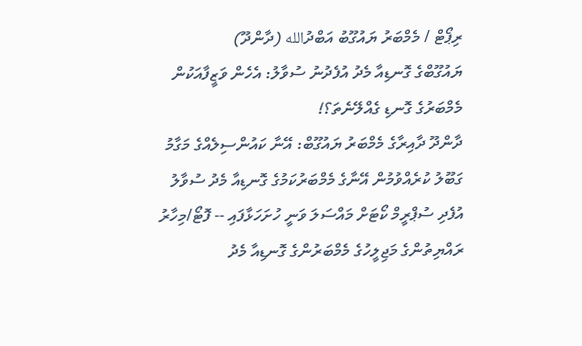ރިޕޯޓް / މެމްބަރު ޔައުގޫބު އަބްދުالله (ދާންދޫ)
ޔައުގޫބްގެ ގޮނޑިއާ މެދު އުފެދުނު ސުވާލު: އެހެން ވަޒީފާއަކުން މެމްބަރުގެ ގޮނޑި ގެއްލޭނެތަ؟!
ދާންދޫ ދާއިރާގެ މެމްބަރު ޔައުގޫބް: އޭނާ ކައުންސިލެއްގެ މަގާމު ގަބޫލު ކުރެއްވުމުން އޭނާގެ މެމްބަރުކަމުގެ ގޮނޑިއާ މެދު ސުވާލު އުފެދި ސުޕްރީމް ކޯޓަށް މައްސަލަ ވަނީ ހުށަހަޅާފައި -- ފޮޓޯ/މިހާރު
ރައްޔިތުންގެ މަޖިލީހުގެ މެމްބަރުންގެ ގޮނޑިއާ މެދު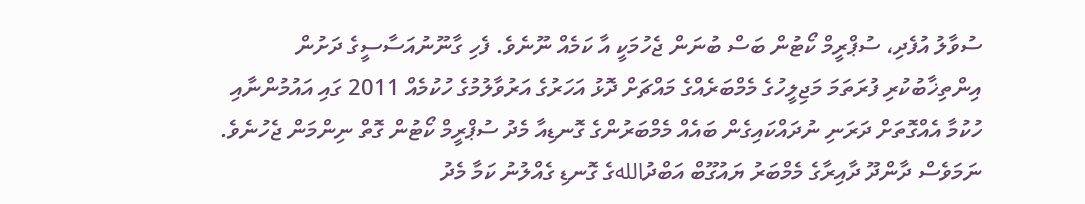ސުވާލު އުފެދި، ސުޕްރީމް ކޯޓުން ބަސް ބުނަން ޖެހުމަކީ އާ ކަމެއް ނޫނެވެ. ފެހި ގާނޫނުއަސާސީގެ ދަށުން އިންތިޚާބުކުރި ފުރަތަމަ މަޖިލީހުގެ މެމްބަރެއްގެ މައްޗަށް ދޮޅު އަހަރުގެ އަރުވާލުމުގެ ހުކުމެއް 2011 ގައި އައުމުންނާއި ހުކުމާ އެއްގޮތަށް ދަރަނި ނުދައްކައިގެން ބައެއް މެމްބަރުންގެ ގޮނޑިއާ މެދު ސުޕްރީމް ކޯޓުން ގޮތް ނިންމަން ޖެހުނެވެ. ނަމަވެސް ދާންދޫ ދާއިރާގެ މެމްބަރު ޔައުގޫބް އަބްދުاللهގެ ގޮނޑި ގެއްލުނު ކަމާ މެދު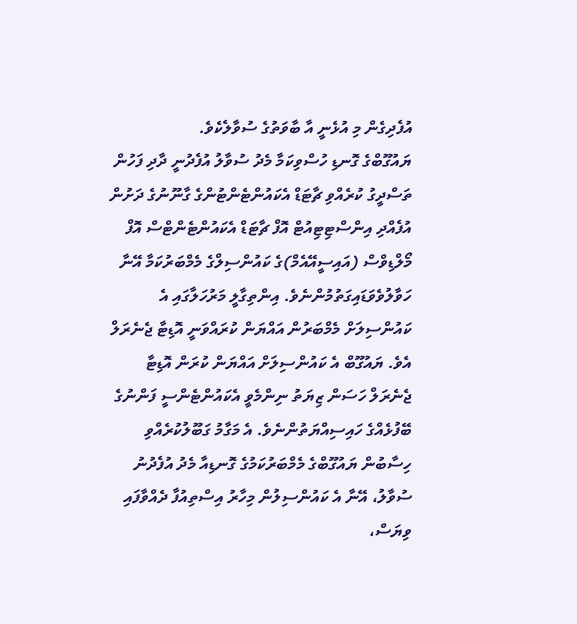އުފެދިގެން މި އުޅެނީ އާ ބާވަތުގެ ސުވާލެކެވެ.
ޔައުގޫބްގެ ގޮނޑި ހުސްވިކަމާ މެދު ސުވާލު އުފެދުނީ ދާދި ފަހުން ތަސްދީގު ކުރެއްވި ޗާޓަޑް އެކައުންޓެންޓުންގެ ގާނޫނުގެ ދަށުން އުފެއްދި އިންސްޓިޓިއުޓް އޮފް ޗާޓަޑް އެކައުންޓެންޓްސް އޮފް މޯލްޑިވްސް (އައިސީއޭއެމް)ގެ ކައުންސިލްގެ މެމްބަރުކަމާ އޭނާ ހަވާލުވެވަޑައިގަތުމުންނެވެ. އިންތިގާލީ މަރުހަލާގައި އެ ކައުންސިލަށް މެމްބަރުން އައްޔަން ކުރައްވަނީ އޮޑިޓާ ޖެނެރަލް އެވެ. ޔައުގޫބް އެ ކައުންސިލަށް އައްޔަން ކުރަން އޮޑިޓާ ޖެނެރަލް ހަސަން ޒިޔަތު ނިންމެވީ އެކައުންޓެންސީ ފަންނުގެ ބޭފުޅެއްގެ ހައިސިއްޔަތުންނެވެ. އެ މަގާމު ގަބޫލުކުރެއްވި ހިސާބުން ޔައުގޫބްގެ މެމްބަރުކަމުގެ ގޮނޑިއާ މެދު އުފެދުނު ސުވާލު، އޭނާ އެ ކައުންސިލުން މިހާރު އިސްތިއުފާ ދެއްވާފައި ވިޔަސް،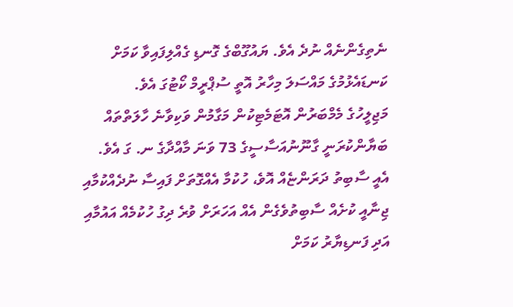ނެތިގެންނެއް ނުދެ އެވެ. ޔައުގޫބްގެ ގޮނޑި ގެއްލިފައިވާ ކަމަށް ކަނޑައެޅުމުގެ މައްސަލަ މިހާރު އޮތީ ސުޕްރީމް ކޯޓުގަ އެވެ.
މަޖިލީހުގެ މެމްބަރުން އޮޓަމެޓިކުން މަގާމުން ވަކިވާނެ ހާލަތްތައް ބަޔާންކުރަނީ ގާނޫނުއަސާސީގެ 73 ވަނަ މާއްދާގެ ނ. ގަ އެވެ. އެއީ ސާބިތު ދަރަންޏެއް އޮވެ، ހުކުމާ އެއްގޮތަށް ފައިސާ ނުދެއްކުމާއި ޖިނާއީ ކުށެއް ސާބިތުވެގެން އެއް އަހަރަށް ވުރެ ދިގު ހުކުމެއް އައުމާއި އަދި ފަނޑިޔާރު ކަމަށް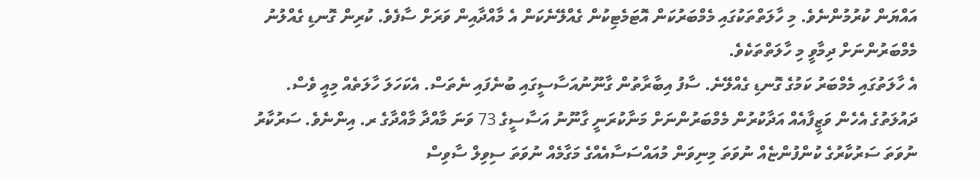އައްޔަން ކުރުމުންނެވެ. މި ހާލަތްތަކުގައި މެމްބަރުކަން އޮޓަމެޓިކުން ގެއްލޭނެކަން އެ މާއްދާއިން ވަރަށް ސާފެވެ. ކުރިން ގޮނޑި ގެއްލުނު މެމްބަރުންނަށް ދިމާވީ މި ހާލަތްތަކެވެ.
އެ ހާލަތުގައި މެމްބަރު ކަމުގެ ގޮނޑި ގެއްލޭނެ. ސާފު އިބާރާތުން ގާނޫނުއަސާސީގައި ބުނެފައި ނެތަސް. އެކަހަލަ ހާލަތެއް މިއީ ވެސް.
ދައުލަތުގެ އެހެން ވަޒީފާއެއް އަދާކުރުން މެމްބަރުންނަށް މަނާކުރަނީ ގާނޫނު އަސާސީގެ 73 ވަނަ މާއްދާ މާއްދާގެ ރ. އިންނެވެ. ސަރުކާރު ނުވަތަ ސަރުކާރުގެ ކުންފުންޏެއް ނުވަތަ މިނިވަން މުއައްސަސާއެއްގެ މަގާމެއް ނުވަތަ ސިވިލް ސާވިސް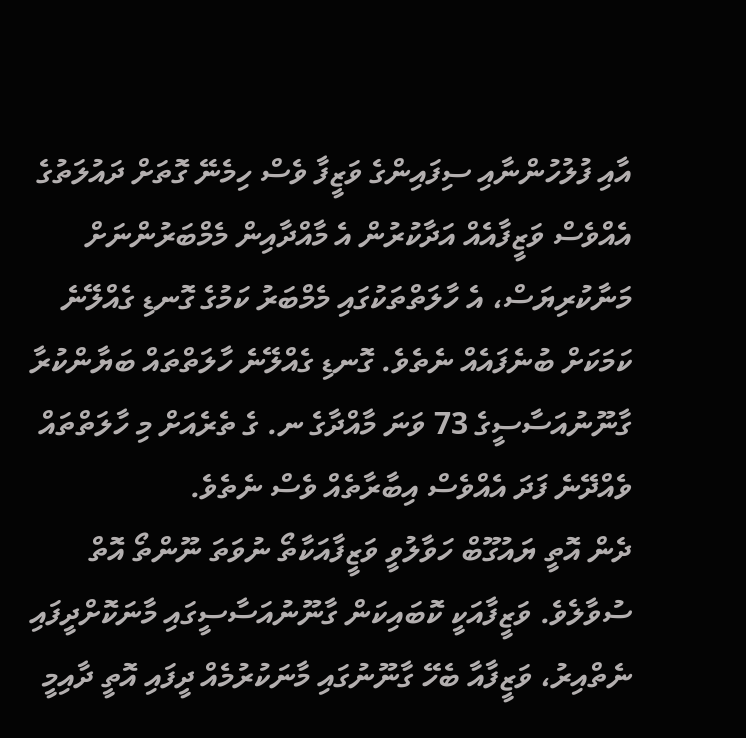އާއި ފުލުހުންނާއި ސިފައިންގެ ވަޒީފާ ވެސް ހިމެނޭ ގޮތަށް ދައުލަތުގެ އެއްވެސް ވަޒީފާއެއް އަދާކުރުން އެ މާއްދާއިން މެމްބަރުންނަށް މަނާކުރިޔަސް، އެ ހާލަތްތަކުގައި މެމްބަރު ކަމުގެ ގޮނޑި ގެއްލޭނެ ކަމަކަށް ބުނެފައެއް ނެތެވެ. ގޮނޑި ގެއްލޭނެ ހާލަތްތައް ބަޔާންކުރާ ގާނޫނުއަސާސީގެ 73 ވަނަ މާއްދާގެ ނ. ގެ ތެރެއަށް މި ހާލަތްތައް ވެއްދޭނެ ފަދަ އެއްވެސް އިބާރާތެއް ވެސް ނެތެވެ.
ދެން އޮތީ ޔައުގޫބް ހަވާލުވީ ވަޒީފާއަކާތޯ ނުވަތަ ނޫންތޯ އޮތް ސުވާލެވެ. ވަޒީފާއަކީ ކޮބައިކަން ގާނޫނުއަސާސީގައި މާނަކޮށްދީފައި ނެތްއިރު، ވަޒީފާއާ ބެހޭ ގާނޫނުގައި މާނަކުރުމެއް ދީފައި އޮތީ ދާއިމީ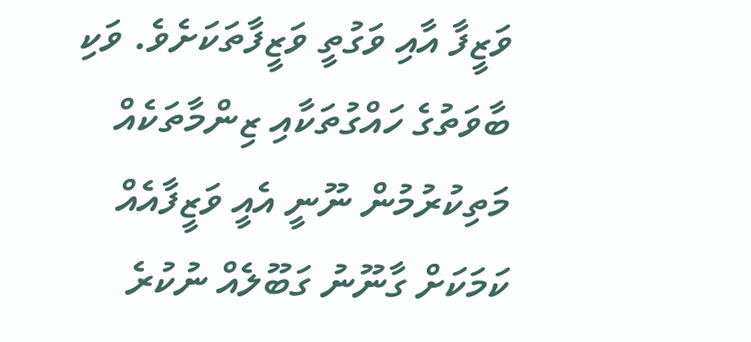ވަޒީފާ އާއި ވަގުތީ ވަޒީފާތަކަށެވެ. ވަކި ބާވަތުގެ ހައްގުތަކާއި ޒިންމާތަކެއް މަތިކުރުމުން ނޫނީ އެއީ ވަޒީފާއެއް ކަމަކަށް ގާނޫނު ގަބޫލެއް ނުކުރެ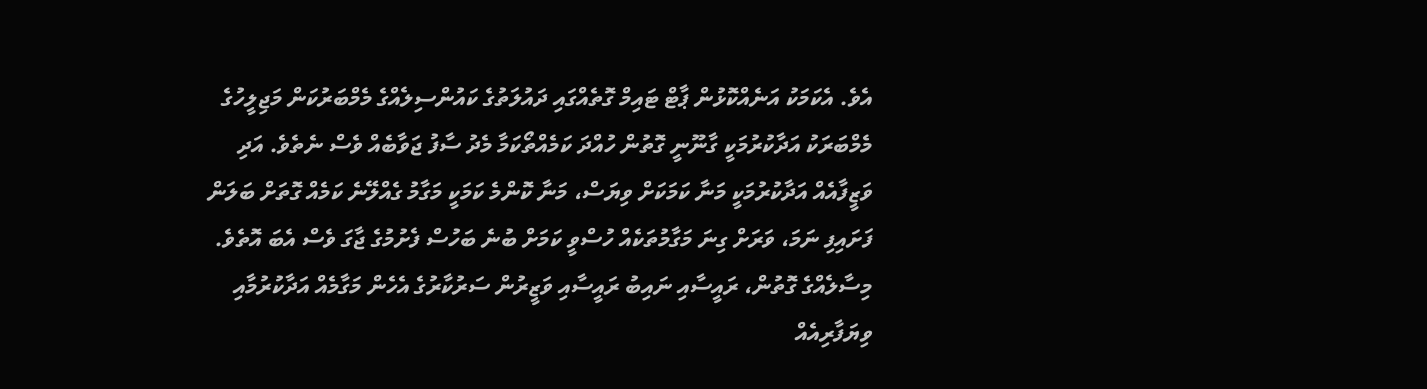އެވެ. އެކަމަކު އަނެއްކޮޅުން ޕާޓް ޓައިމް ގޮތެއްގައި ދައުލަތުގެ ކައުންސިލެއްގެ މެމްބަރުކަން މަޖިލީހުގެ މެމްބަރަކު އަދާކުރުމަކީ ގާނޫނީ ގޮތުން ހުއްދަ ކަމެއްތޯކަމާ މެދު ސާފު ޖަވާބެއް ވެސް ނެތެވެ. އަދި ވަޒީފާއެއް އަދާކުރުމަކީ މަނާ ކަމަކަށް ވިޔަސް، މަނާ ކޮންމެ ކަމަކީ މަގާމު ގެއްލޭނެ ކަމެއް ގޮތަށް ބަލަން ފަށައިފި ނަމަ، ވަރަށް ގިނަ މަގާމުތަކެއް ހުސްވީ ކަމަށް ބުނެ ބަހުސް ފެށުމުގެ ޖާގަ ވެސް އެބަ އޮތެވެ.
މިސާލެއްގެ ގޮތުން، ރައީސާއި ނައިބު ރައީސާއި ވަޒީރުން ސަރުކާރުގެ އެހެން މަގާމެއް އަދާކުރުމާއި ވިޔަފާރިއެއް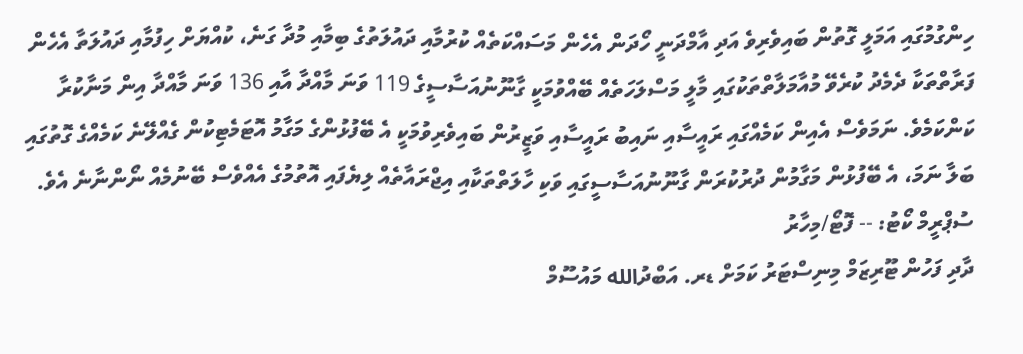ހިންގުމުގައި އަމަލީ ގޮތުން ބައިވެރިވެ އަދި އާމްދަނީ ހޯދަން އެހެން މަސައްކަތެއް ކުރުމާއި ދައުލަތުގެ ބިމާއި މުދާ ގަނެ، ކުއްޔަށް ހިފުމާއި ދައުލަތާ އެހެން ފަރާތްތަކާ ދެމެދު ކުރެވޭ މުއާމަލާތްތަކުގައި މާލީ މަސްލަހަތެއް ބޭއްވުމަކީ ގާނޫނުއަސާސީގެ 119 ވަނަ މާއްދާ އާއި 136 ވަނަ މާއްދާ އިން މަނާކުރާ ކަންކަމެވެ. ނަމަވެސް އެއިން ކަމެއްގައި ރައީސާއި ނައިބު ރައީސާއި ވަޒީރުން ބައިވެރިވުމަކީ އެ ބޭފުޅުންގެ މަގާމު އޮޓަމެޓިކުން ގެއްލޭނެ ކަމެއްގެ ގޮތުގައި ބަލާ ނަމަ، އެ ބޭފުޅުން މަގާމުން ދުރުކުރަން ގާނޫނުއަސާސީގައި ވަކި ހާލަތްތަކާއި އިޖްރައާތެއް ލިޔެފައި އޮތުމުގެ އެއްވެސް ބޭނުމެއް ނޯންނާނެ އެވެ.
ސުޕްރީމް ކޯޓު: -- ފޮޓޯ/މިހާރު
ދާދި ފަހުން ޓޫރިޒަމް މިނިސްޓަރު ކަމަށް ޑރ. އަބްދުالله މައުސޫމް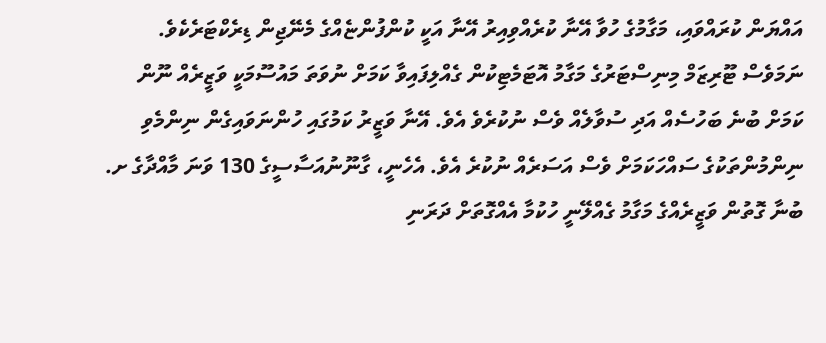އައްޔަން ކުރައްވައި، މަގާމުގެ ހުވާ އޭނާ ކުރެއްވިއިރު އޭނާ އަކީ ކުންފުންޏެއްގެ މެނޭޖިން ޑިރެކްޓަރެކެވެ. ނަމަވެސް ޓޫރިޒަމް މިނިސްޓަރުގެ މަގާމު އޮޓަމެޓިކުން ގެއްލިފައިވާ ކަމަށް ނުވަތަ މައުސޫމަކީ ވަޒީރެއް ނޫން ކަމަށް ބުނެ ބަހުސެއް އަދި ސުވާލެއް ވެސް ނުކުރެވެ އެވެ. އޭނާ ވަޒީރު ކަމުގައި ހުންނަވައިގެން ނިންމެވި ނިންމުންތަކުގެ ސައްހަކަމަށް ވެސް އަސަރެއް ނުކުރެ އެވެ. އެހެނީ، ގާނޫނުއަސާސީގެ 130 ވަނަ މާއްދާގެ ށ. ބުނާ ގޮތުން ވަޒީރެއްގެ މަގާމު ގެއްލޭނީ ހުކުމާ އެއްގޮތަށް ދަރަނި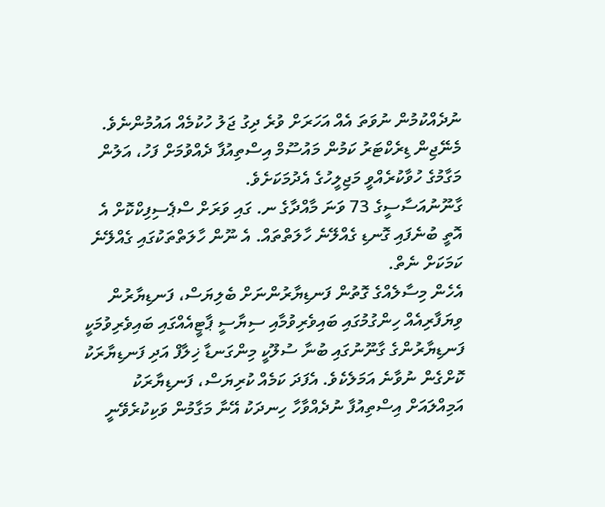ނުދެއްކުމުން ނުވަތަ އެއް އަހަރަށް ވުރެ ދިގު ޖަލު ހުކުމެއް އައުމުންނެވެ. މެނޭޖިން ޑިރެކްޓަރު ކަމުން މައުސޫމް އިސްތިއުފާ ދެއްވުމަށް ފަހު، އަލުން މަގާމުގެ ހުވާކުރެއްވީ މަޖިލީހުގެ އެދުމަކަށެވެ.
ގާނޫނުއަސާސީގެ 73 ވަނަ މާއްދާގެ ނ. ގައި ވަރަށް ސްޕެސިފިކްކޮށް އެ އޮތީ ބުނެފައި ގޮނޑި ގެއްލޭނެ ހާލަތްތައް. އެ ނޫން ހާލަތްތަކުގައި ގެއްލޭނެ ކަމަކަށް ނެތް.
އެހެން މިސާލެއްގެ ގޮތުން ފަނޑިޔާރުންނަށް ބެލިޔަސް، ފަނޑިޔާރުން ވިޔަފާރިއެއް ހިންގުމުގައި ބައިވެރިވުމާއި ސިޔާސީ ޕާޓީއެއްގައި ބައިވެރިވުމަކީ ފަނޑިޔާރުންގެ ގާނޫނުގައި ބުނާ ސުލޫކީ މިންގަނޑާ ޚިލާފް އަދި ފަނޑިޔާރަކު ކޮށްގެން ނުވާނެ އަމަލެކެވެ. އެފަދަ ކަމެއް ކުރިޔަސް، ފަނޑިޔާރަކު އަމިއްލައަށް އިސްތިއުފާ ނުދެއްވާހާ ހިނދަކު އޭނާ މަގާމުން ވަކިކުރެވޭނީ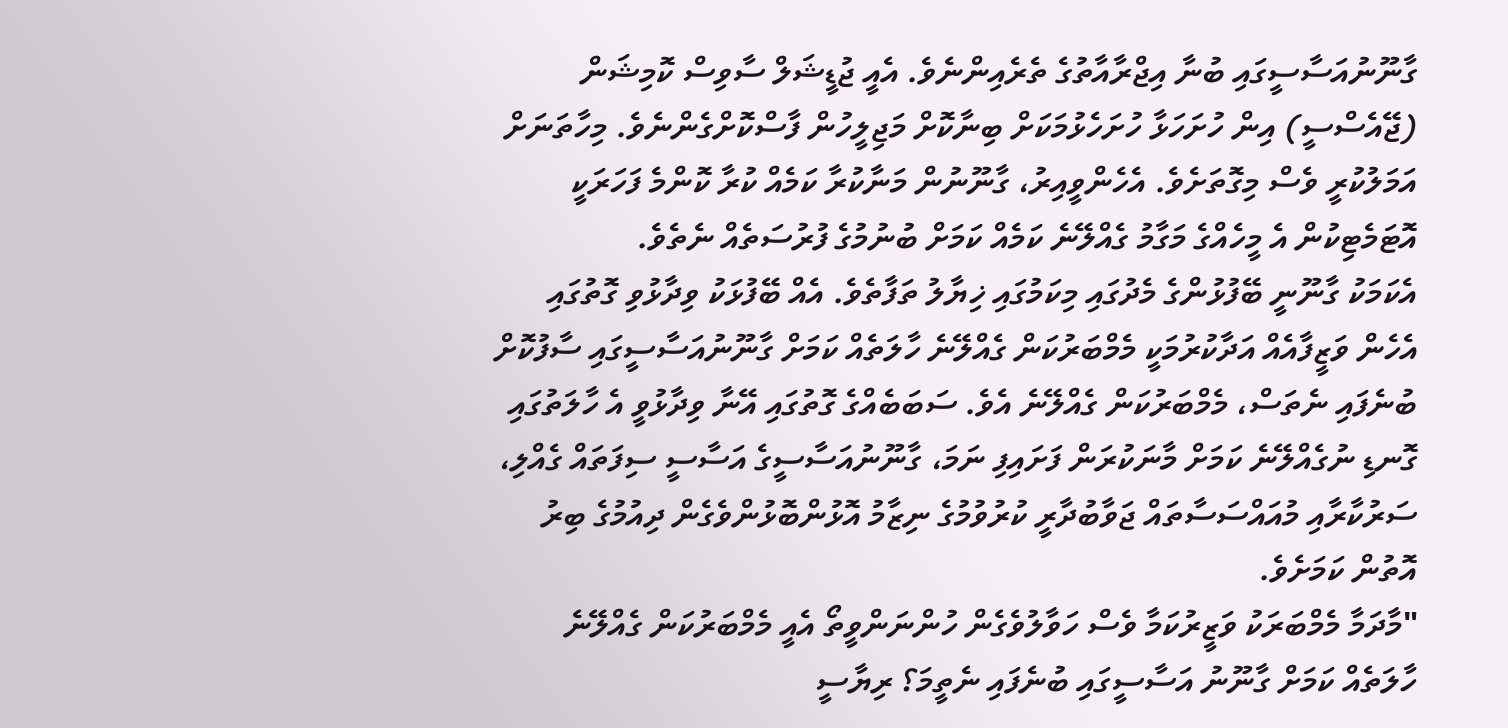ގާނޫނުއަސާސީގައި ބުނާ އިޖްރާއާތުގެ ތެރެއިންނެވެ. އެއީ ޖުޑީޝަލް ސާވިސް ކޮމިޝަން (ޖޭއެސްސީ) އިން ހުށަހަޅާ ހުށަހެޅުމަކަށް ބިނާކޮށް މަޖިލީހުން ފާސްކޮށްގެންނެވެ. މިހާތަނަށް އަމަލުކުރީ ވެސް މިގޮތަށެވެ. އެހެންވީއިރު، ގާނޫނުން މަނާކުރާ ކަމެއް ކުރާ ކޮންމެ ފަހަރަކީ އޮޓަމެޓިކުން އެ މީހެއްގެ މަގާމު ގެއްލޭނެ ކަމެއް ކަމަށް ބުނުމުގެ ފުރުސަތެއް ނެތެވެ.
އެކަމަކު ގާނޫނީ ބޭފުޅުންގެ މެދުގައި މިކަމުގައި ޚިޔާލު ތަފާތެވެ. އެއް ބޭފުޅަކު ވިދާޅުވި ގޮތުގައި އެހެން ވަޒީފާއެއް އަދާކުރުމަކީ މެމްބަރުކަން ގެއްލޭނެ ހާލަތެއް ކަމަށް ގާނޫނުއަސާސީގައި ސާފުކޮށް ބުނެފައި ނެތަސް، މެމްބަރުކަން ގެއްލޭނެ އެވެ. ސަބަބެއްގެ ގޮތުގައި އޭނާ ވިދާޅުވީ އެ ހާލަތުގައި ގޮނޑި ނުގެއްލޭނެ ކަމަށް މާނަކުރަން ފަށައިފި ނަމަ، ގާނޫނުއަސާސީގެ އަސާސީ ސިފަތައް ގެއްލި، ސަރުކާރާއި މުއައްސަސާތައް ޖަވާބުދާރީ ކުރުވުމުގެ ނިޒާމު އޮޅުންބޮޅުންވެގެން ދިއުމުގެ ބިރު އޮތުން ކަމަށެވެ.
"މާދަމާ މެމްބަރަކު ވަޒީރުކަމާ ވެސް ހަވާލުވެގެން ހުންނަންވީތޯ އެއީ މެމްބަރުކަން ގެއްލޭނެ ހާލަތެއް ކަމަށް ގާނޫނު އަސާސީގައި ބުނެފައި ނެތީމަ؟ ރިޔާސީ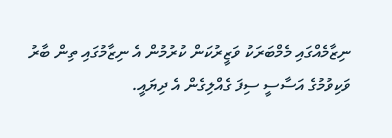ނިޒާމެއްގައި މެމްބަރަކު ވަޒީރުކަން ކުރުމުން އެ ނިޒާމުގައި ތިން ބާރު ވަކިވުމުގެ އަސާސީ ސިފަ ގެއްލިގެން އެ ދިޔައީ.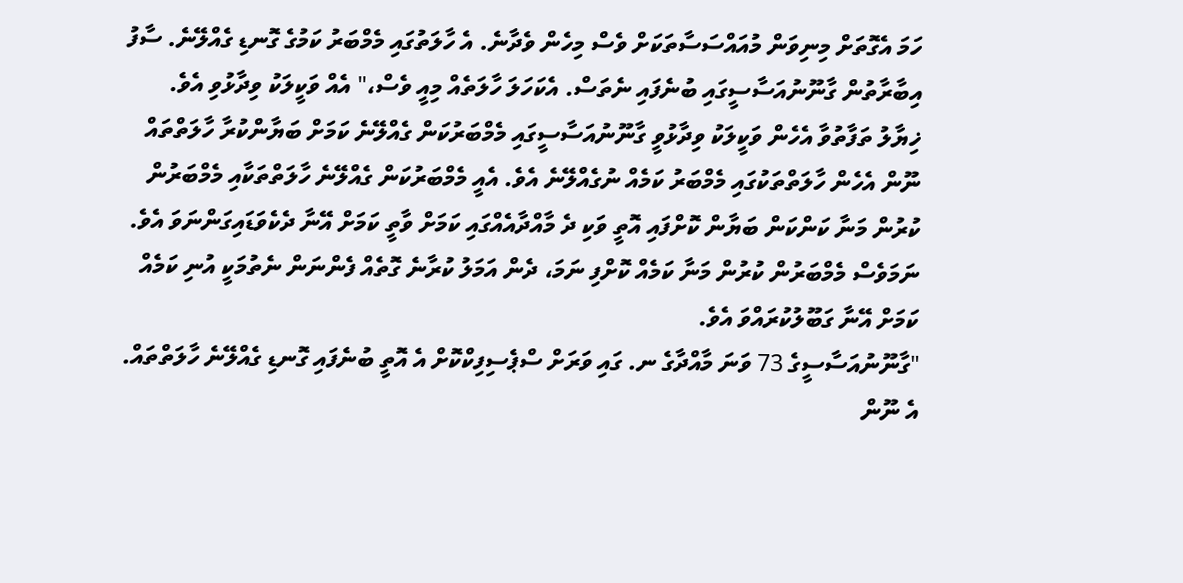ހަމަ އެގޮތަށް މިނިވަން މުއައްސަސާތަކަށް ވެސް މިހެން ވެދާނެ. އެ ހާލަތުގައި މެމްބަރު ކަމުގެ ގޮނޑި ގެއްލޭނެ. ސާފު އިބާރާތުން ގާނޫނުއަސާސީގައި ބުނެފައި ނެތަސް. އެކަހަލަ ހާލަތެއް މިއީ ވެސް،" އެއް ވަކީލަކު ވިދާޅުވި އެވެ.
ޚިޔާލު ތަފާތުވާ އެހެން ވަކީލަކު ވިދާޅުވީ ގާނޫނުއަސާސީގައި މެމްބަރުކަން ގެއްލޭނެ ކަމަށް ބަޔާންކުރާ ހާލަތްތައް ނޫން އެހެން ހާލަތްތަކުގައި މެމްބަރު ކަމެއް ނުގެއްލޭނެ އެވެ. އެއީ މެމްބަރުކަން ގެއްލޭނެ ހާލަތްތަކާއި މެމްބަރުން ކުރުން މަނާ ކަންކަން ބަޔާން ކޮށްފައި އޮތީ ވަކި ދެ މާއްދާއެއްގައި ކަމަށް ވާތީ ކަމަށް އޭނާ ދެކެވަޑައިގަންނަވަ އެވެ. ނަމަވެސް މެމްބަރުން ކުރުން މަނާ ކަމެއް ކޮށްފި ނަމަ، ދެން އަމަލު ކުރާނެ ގޮތެއް ފެންނަން ނެތުމަކީ އުނި ކަމެއް ކަމަށް އޭނާ ގަބޫލުކުރައްވަ އެވެ.
"ގާނޫނުއަސާސީގެ 73 ވަނަ މާއްދާގެ ނ. ގައި ވަރަށް ސްޕެސިފިކްކޮށް އެ އޮތީ ބުނެފައި ގޮނޑި ގެއްލޭނެ ހާލަތްތައް. އެ ނޫން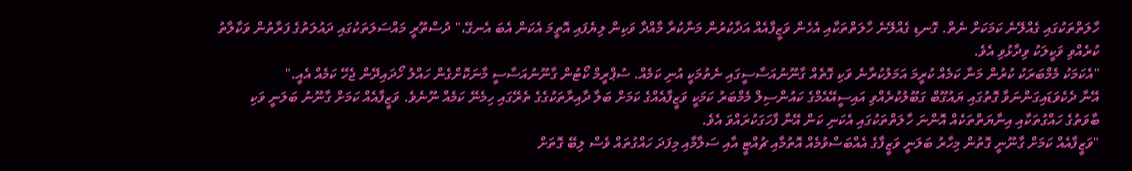ހާލަތްތަކުގައި ގެއްލޭނެ ކަމަކަށް ނެތް. ގޮނޑި ގެއްލޭނެ ހާލަތްތަކާއި އެހެން ވަޒީފާއެއް އަދާކުރުން މަނާކުރާ މާއްދާ ވަކިން ލިޔެފައި އޮތީމަ އެކަން އެބަ އެނގޭ،" ދުސްތޫރީ މައްސަލަތަކުގައި ދައުލަތުގެ ފަރާތުން ވަކާލާތު ކުރެއްވި ވަކީލަކު ވިދާޅުވި އެވެ.
"އެކަމަކު މެމްބަރަކު ކުރުން މަނާ ކަމެއް ކުރީމަ އަމަލުކުރާނެ ވަކި ގޮތެއް ގާނޫނުއަސާސީގައި ނެތުމަކީ އުނި ކަމެއް. ސުޕްރީމް ކޯޓުން ގާނޫނުއަސާސީ މާނަކޮށްގެން ހައްލު ހޯދައިދޭން ޖެހޭ ކަމެއް އެއީ."
އޭނާ ދެކެވަޑައިގަންނަވާ ގޮތުގައި ޔައުގޫބް ގަބޫލުކުރެއްވި އައިސީއޭއެމްގެ ކައުންސިލް މެމްބަރު ކަމަކީ ވަޒީފާއެއްގެ ކަމަށް ބަލާ ދާއިރާތަކުގެގެ ތެރޭގައި ހިމެނޭ ކަމެއް ނޫނެވެ. ވަޒީފާއެއް ކަމަށް ގާނޫނު ބަލަނީ ވަކި ބާވަތުގެ ހައްގުތަކާއި އިނާޔަތްތަކެއް އޮންނަ ހާލަތްތަކުގައި އެކަނި ކަން އޭނާ ފާހަގަކުރައްވަ އެވެ.
"ވަޒީފާއެއް ކަމަށް ގާނޫނީ ގޮތުން މިހާރު ބަލަނީ ވަޒީފާގެ އެއްބަސްވުމެއް އޮތުމާއި ޗުއްޓީ އާއި ސަލާމާއި މިފަދަ ހައްގުތައް ވެސް ލިބޭ ގޮތަށް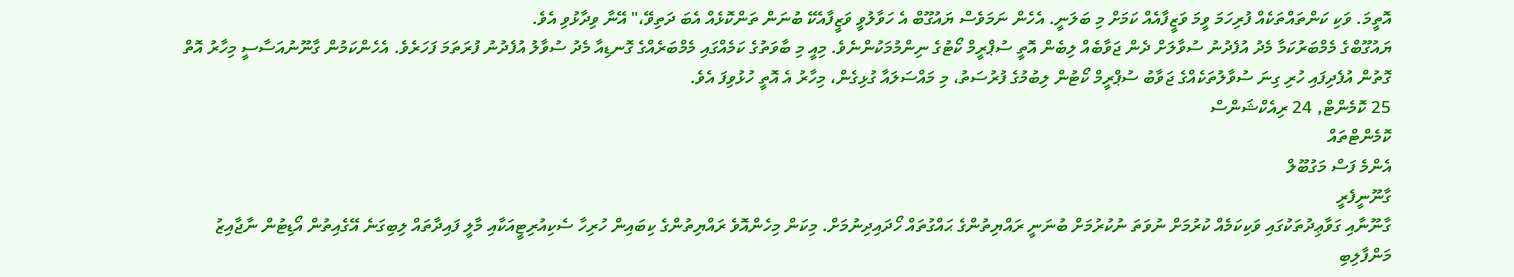އޮތީމަ. ވަކި ކަންތައްތަކެއް ފުރިހަމަ ވީމަ ވަޒީފާއެއް ކަމަށް މި ބަލަނީ. އެހެން ނަމަވެސް ޔައުގޫބް އެ ހަވާލުވީ ވަޒީފާއެކޭ ބުނަން ތަންކޮޅެއް އެބަ ދަތިވޭ،" އޭނާ ވިދާޅުވި އެވެ.
ޔައުގޫބްގެ މެމްބަރުކަމާ މެދު އުފެދުނު ސުވާލަށް ދެން ޖަވާބެއް ލިބެން އޮތީ ސުޕްރީމް ކޯޓުގެ ނިންމުމަކުންނެވެ. މިއީ މި ބާވަތުގެ ކަމެއްގައި މެމްބަރެއްގެ ގޮނޑިއާ މެދު ސުވާލު އުފެދުނު ފުރަތަމަ ފަހަރެވެ. އެހެންކަމުން ގާނޫނުއަސާސީ މިހާރު އޮތް ގޮތުން އުފެދިފައި ހުރި ގިނަ ސުވާލުތަކެއްގެ ޖަވާބު ސުޕްރީމް ކޯޓުން ލިބުމުގެ ފުރުސަތު، މި މައްސަލައާ ގުޅިގެން، މިހާރު އެ އޮތީ ހުޅުވިފަ އެވެ.
25 ކޮމެންޓް, 24 ރިއެކްޝަންސް
ކޮމެންޓްތައް
އެންމެ ފަސް މަގުބޫލް
ގާނޫނީފެރީ
ގާނޫނާއި ގަވާޢިދުތަކުގައި ވަކިކަމެއް ކުރުމަށް ނުވަތަ ނުކުރުމަށް ބުނަނީ ރައްޔިތުންގެ ޙައްގުތައް ހޯދައިދިނުމަށް. މިކަން މިހެންއޮވެ ރައްޔިތުންގެ ކިބައިން ހުރިހާ ސެކިއުރިޓީއަކާއި މާލީ ފައިދާތައް ލިބިގަނެ އޭގެއިތުން އޯޑިޓުން ނާޖާއިޒު މަންފާލިބި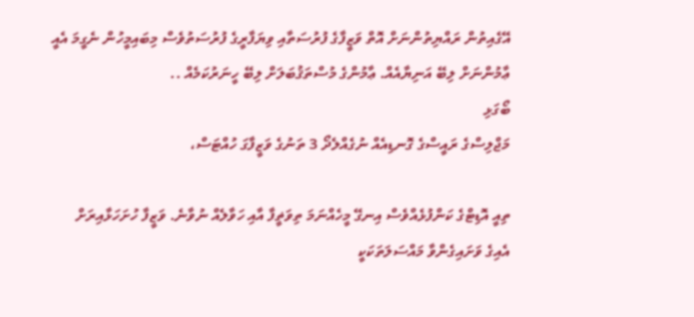އޭގެއިތުން ރައްޔިތުންނަށް އޮތް ވަޒީފާގެ ފުރުސަތާއި ވިޔަފާރީގެ ފުރުސަތުވެސް މިބައިމީހުން ނެގީމަ އެއީ ޢާމުންނަށް ލިބޭ އަނިޔާއެއް. ޢާމުންގެ މުސްތަޤުބަލަށް ލިބޭ ހީނަރުކަމެއް ..
ބޯގަޅި
މަޖްލިސްގެ ރައީސްގެ ގޮނޑިއެއް ނުގެއްލެދޯ 3 ތަނުގެ ވަޒީފާގަ ހުއްޓަސް،

ތިއީ އޮޑިޓްގެ ކަންފުޅެއްވެސް އިނގޭ މީހެއްނަމަ ތިވަޡީފާ އާއި ހަވާލެއް ނުވާނެ. ވަޒީފާ ހުށަހަޅާއިރަށް އެއިގެ ވަށައިގެންވާ މައްސަލަތަކަކީ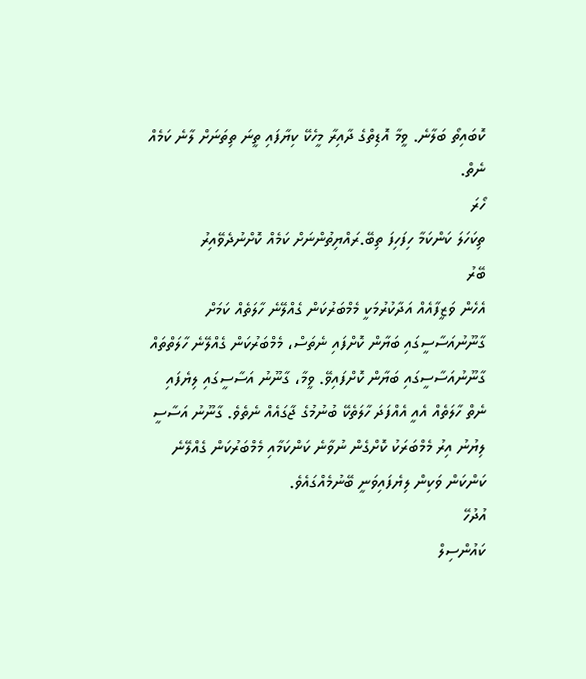ކޮބައިތޯ ބަލާނެ. ވީމާ އޮޑިތްގެ ދާއިރާ މީހެކޭ ކިޔާފައި ތީނަ ތިތަނަށް ލާނެ ކަމެއް ނެތް.
ހޯރަ
ތިކަހަލަ ކަންކަމާ ހިފަހިފަ ތިބޭ.ރައްޔިތުންނަށް ކަމެއް ކޮށްނުދެވޭއިރު
ބޭރު
އެހެން ވަޒީފާއެއް އަދާކުރުމަކީ މެމްބަރުކަން ގެއްލޭނެ ހާލަތެއް ކަމަށް ގާނޫނުއަސާސީގައި ބަޔާން ކޮށްފައި ނެތަސް، މެމްބަރުކަން ގެއްލޭނެ ހާލަތްތައް ގާނޫނުއަސާސީގައި ބަޔާން ކޮށްފައިވޭ. ވީމާ، ގާނޫނު އަސާސީގައި ލިޔެފައި ނެތް ހާލަތެއް އެއީ އެއްފަދަ ހާލަތެކޭ ބުނުމުގެ ޖާގައެއް ނެތެވެ. ގާނޫނު އަސާސީ ލިޔުނު އިރު މެމްބަރަކު ކޮށްގެން ނުވާނެ ކަންކަމާއި މެމްބަރުކަން ގެއްލޭނެ ކަންކަން ވަކިން ލިޔެފައިވަނީ ބޭނުމެއްގައެވެ.
އުދުހޭ
ކައުންސިލް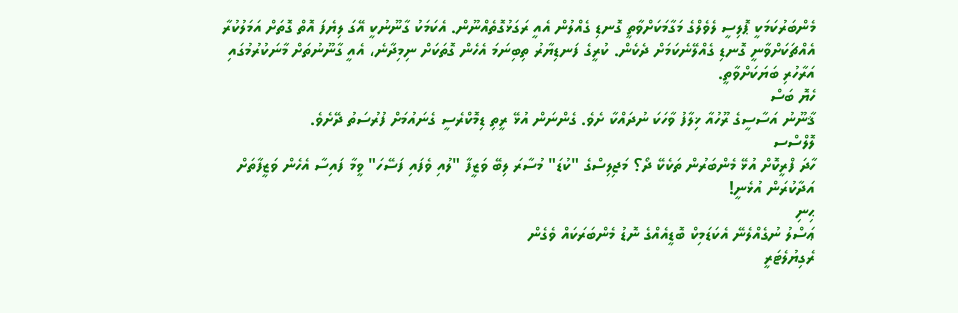މެންބަރުކަމަކީ ޕޮލިސީ ލެވެލްގެ މަގާމަކަށްވާތީ ގޮނޑި ގެއްލުން އެއީ ރަގަޅުގޮތެއްނޫން. އެކަމަކު ގާނޫނުކީ އޭގަ ލިޔެފަ އޮތް ގޮތަށް އަމަލުކުރާ އެއްޗަކަށްވާނީ ގޮނޑި ގެއްލޭނެކަމަށް ދެކެން. ކުރީގެ ފަނޑިޔާރު ތިބިނަމަ އެހެން ގޮތަކަށް ނިމިދާނެ، އެއީ ގާނޫނުތަށް މާނަކުރުމުގައި އަރާހުރި ބަޔަކަށްވާތީ.
ހެޔޮ ބަސް
ޤާނޫނު އަސާސީގެ ރޫހުއާ ޚިލާފު ވާހަކަ ނުދައްކާ ށެވެ. ގެންނަން އުޅޭ ރީތި ޑިމޮކްރެސީ ގެނައުމަށް ފުރުސަތު ދޭށެވެ.
ލޮލްސްސ
ހާދަ ފްރީކޮށް އުޅޭ މެންބަރުން ތަކެކޭ ދޯ؟ މަޖިލިސްގެ "ކުޑަ" މުސާރަ ލިބޭ ވަޒީފާ "ލުއި ވެފައި ފަސޭހަ" ވީމާ ފައިސާ އެހެން ވަޒީފާތަށް އަދާކުރަން އުޅެނީ!
ޙިނި
ޢަސްލު ނުގެއްލެނޭ އެކަޑަމިކް ބޮޑީއެއްގެ ނޮޑު މެންބަރަކައް ވެގެން
ރެގިޔުލެޓަރީ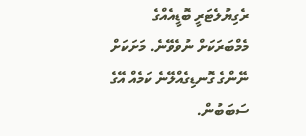ރެގިޔުލެޓަރީ ބޮޑީއެއްގެ މެމްބަރަކަށް ނުވެވޭނެ. މަށަކަށް ނޭންގެ ގޮނޑިގެއްލޭނެ ކަމެއް އޭގެ ސަބަބުން.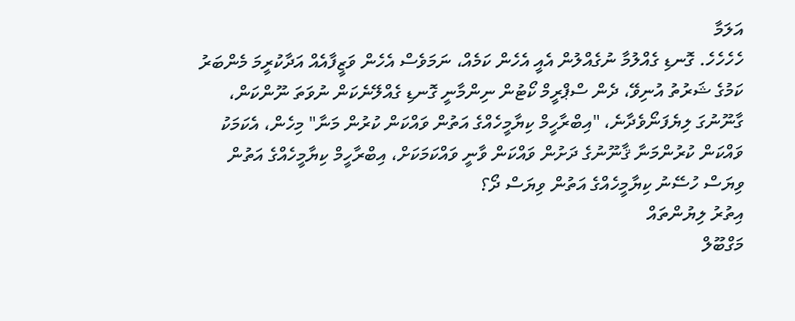އަލަމާ
ހެހެހެހެ. ގޮނޑި ގެއްލުމާ ނުގެއްލުން އެއީ އެހެން ކަމެއް، ނަމަވެސް އެހެން ވަޒީފާއެއް އަދާކުރީމަ މެންބަރު ކަމުގެ ޝަރުތު އުނިވޭ، ދެން ސްޕްރީމް ކޯޓުން ނިންމާނީ ގޮނޑި ގެއްލޭނެކަން ނުވަތަ ނޫންކަން، ގާނޫނުގަ ލިޔެފަނޯވެދާނެ، "އިބްރާހީމް ކިޔާމީހެއްގެ އަތުން ވައްކަން ކުރުން މަނާ" މިހެން، އެކަމަކު ވައްކަން ކުރުންމަނާ ޤާނޫނުގެ ދަށުން ވައްކަން ވާނީ ވައްކަމަކަށް، އިބްރާހީމް ކިޔާމީހެއްގެ އަތުން ވިޔަސް ހުސޭނު ކިޔާމީހެއްގެ އަތުން ވިޔަސް ދޯ؟
އިތުރު ލިޔުންތައް
މަގްބޫލް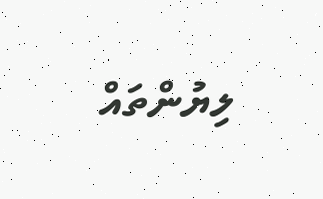ލިޔުންތައް